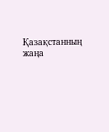Қазақстанның жаңа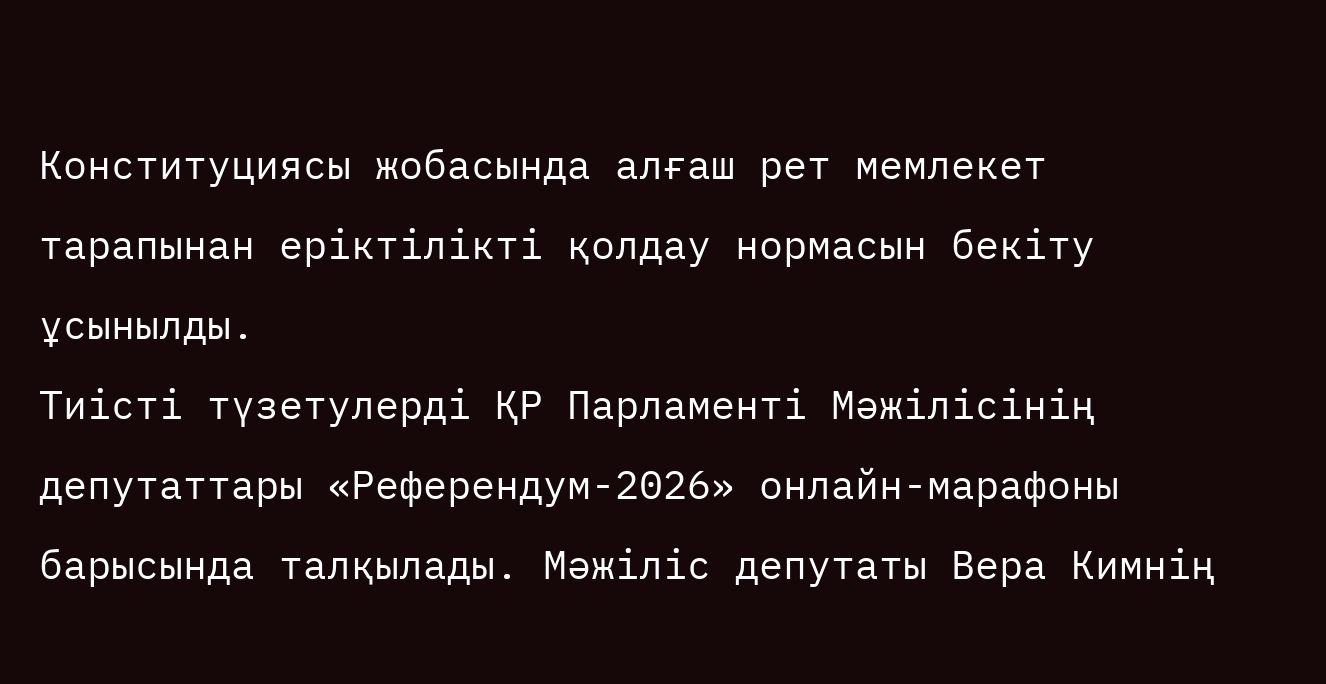Конституциясы жобасында алғаш рет мемлекет тарапынан еріктілікті қолдау нормасын бекіту ұсынылды.
Тиісті түзетулерді ҚР Парламенті Мәжілісінің депутаттары «Референдум-2026» онлайн-марафоны барысында талқылады. Мәжіліс депутаты Вера Кимнің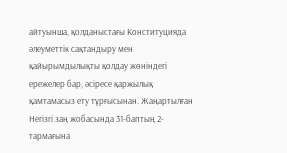айтуынша, қолданыстағы Конституцияда әлеуметтік сақтандыру мен қайырымдылықты қолдау жөніндегі ережелер бар, әсіресе қаржылық қамтамасыз ету тұрғысынан. Жаңартылған Негізгі заң жобасында 31-баптың 2-тармағына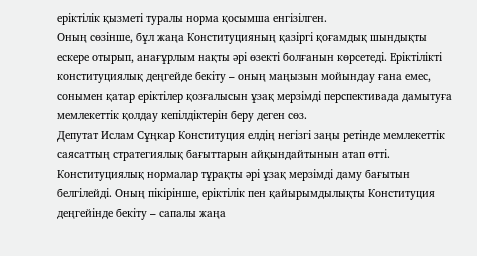еріктілік қызметі туралы норма қосымша енгізілген.
Оның сөзінше, бұл жаңа Конституцияның қазіргі қоғамдық шындықты ескере отырып, анағұрлым нақты әрі өзекті болғанын көрсетеді. Еріктілікті конституциялық деңгейде бекіту – оның маңызын мойындау ғана емес, сонымен қатар еріктілер қозғалысын ұзақ мерзімді перспективада дамытуға мемлекеттік қолдау кепілдіктерін беру деген сөз.
Депутат Ислам Сұңкар Конституция елдің негізгі заңы ретінде мемлекеттік саясаттың стратегиялық бағыттарын айқындайтынын атап өтті.
Конституциялық нормалар тұрақты әрі ұзақ мерзімді даму бағытын белгілейді. Оның пікірінше, еріктілік пен қайырымдылықты Конституция деңгейінде бекіту – сапалы жаңа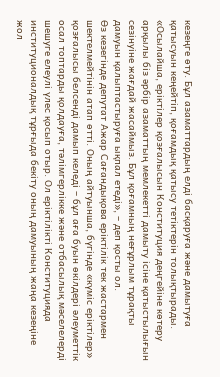кезеңге өту. Бұл азаматтардың елді басқаруға және дамытуға қатысуын кеңейтіп, қоғамдық қатысу тетіктерін толықтырады.
«Осылайша, еріктілер қозғалысын Конституция деңгейіне көтеру арқылы біз әрбір азаматтың мемлекетті дамыту ісіне қатыстылығын сезінуіне жағдай жасаймыз. Бұл қоғамның неғұрлым тұрақты дамуын қалыптастыруға ықпал етеді», – деп қосты ол.
Өз кезегінде депутат Ажар Сағандықова еріктілік тек жастармен шектелмейтінін атап өтті. Оның айтуынша, бүгінде «күміс еріктілер» қозғалысы белсенді дамып келеді – бұл аға буын өкілдері әлеуметтік осал топтарды қолдауға, тәлімгерлікке және отбасылық мәселелерді шешуге елеулі үлес қосып отыр. Ол еріктілікті Конституцияда институционалдық тұрғыда бекіту оның дамуының жаңа кезеңіне жол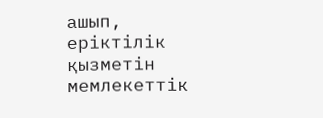ашып, еріктілік қызметін мемлекеттік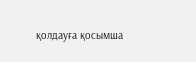қолдауға қосымша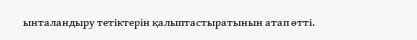ынталандыру тетіктерін қалыптастыратынын атап өтті.